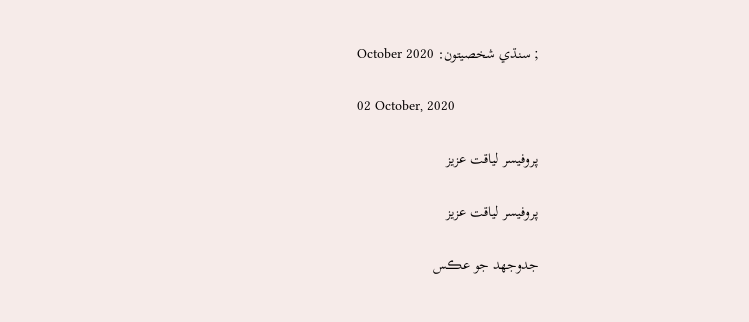; سنڌي شخصيتون: October 2020

02 October, 2020

پروفيسر لياقت عزيز

پروفيسر لياقت عزيز

جدوجهد جو عڪس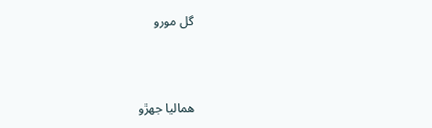گل مورو



هماليا جهڙو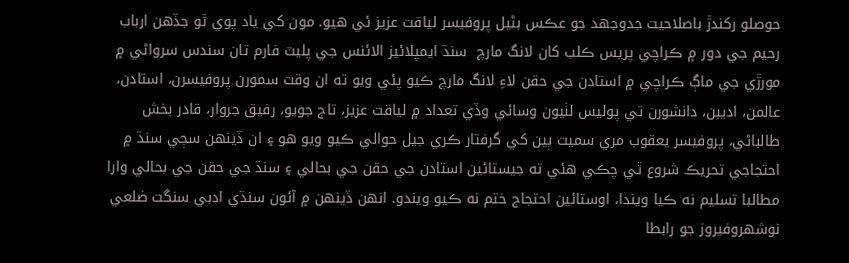حوصلو رکندڙ باصلاحيت جدوجهد جو عڪس بڻيل پروفيسر لياقت عزيز ئي هيو. مون کي ياد پوي ٿو جڏهن ارباب رحيم جي دور ۾ ڪراچي پريس ڪلب کان لانگ مارچ  سنڌ ايمپلائيز الائنس جي پليٽ فارم تان سندس سرواڻي ۾ مورڙي جي ماڳ ڪراچي ۾ استادن جي حقن لاءِ لانگ مارچ ڪيو پئي ويو ته ان وقت سمورن پروفيسرن، استادن، عالمن، اديبن، دانشورن تي پوليس لٺيون وسائي وڏي تعداد ۾ لياقت عزيز، تاج جويو، رفيق جروار، قادر بخش طالباڻي، پروفيسر يعقوب مري سميت ٻين کي گرفتار ڪري جيل حوالي ڪيو ويو هو ۽ ان ڏينهن سڄي سنڌ ۾ احتجاجي تحريڪ شروع ٿي چڪي هئي ته جيستائين استادن جي حقن جي بحالي ۽ سنڌ جي حقن جي بحالي وارا مطالبا تسليم نه ڪيا ويندا، اوستائين احتجاج ختم نه ڪيو ويندو. انهن ڏينهن ۾ آئون سنڌي ادبي سنگت ضلعي نوشهروفيروز جو رابطا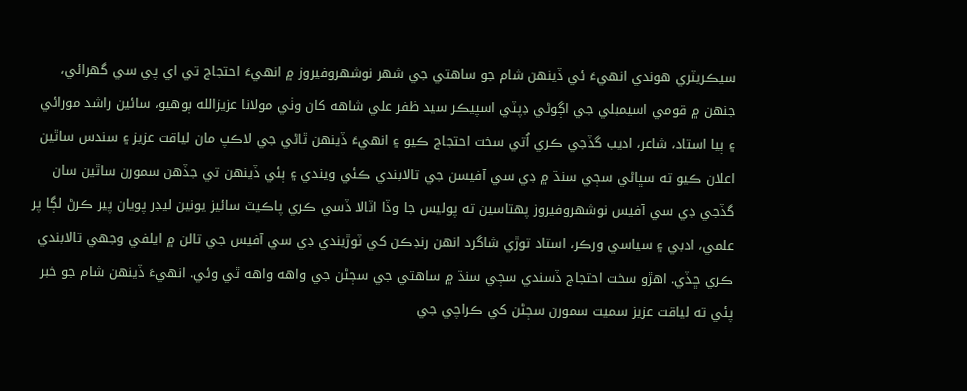سيڪريٽري هوندي انهيءَ ئي ڏينهن شام جو ساهتي جي شهر نوشهروفيروز ۾ انهيءَ احتجاج تي اي پي سي گهرائي، جنهن ۾ قومي اسيمبلي جي اڳوڻي ڊپٽي اسپيڪر سيد ظفر علي شاهه کان وٺي مولانا عزيزالله ٻوهيو، سائين راشد مورائي ۽ ٻيا استاد، شاعر، اديب گڏجي ڪري اُتي سخت احتجاج ڪيو ۽ انهيءَ ڏينهن ٿاڻي جي لاڪپ مان لياقت عزيز ۽ سندس ساٿين اعلان ڪيو ته سڀاڻي سڄي سنڌ ۾ ڊي سي آفيسن جي تالابندي ڪئي ويندي ۽ ٻئي ڏينهن تي جڏهن سمورن ساٿين سان گڏجي ڊي سي آفيس نوشهروفيروز پهتاسين ته پوليس جا وڏا اٽالا ڏسي ڪري پاڪيٽ سائيز يونين ليڊر پويان پير ڪرڻ لڳا پر علمي، ادبي ۽ سياسي ورڪر، استاد توڙي شاگرد انهن رنڊڪن کي ٽوڙيندي ڊي سي آفيس جي تالن ۾ ايلفي وجهي تالابندي ڪري ڇڏي. اهڙو سخت احتجاج ڏسندي سڄي سنڌ ۾ ساهتي جي سڄڻن جي واهه واهه ٿي وئي. انهيءَ ڏينهن شام جو خبر پئي ته لياقت عزيز سميت سمورن سڄڻن کي ڪراچي جي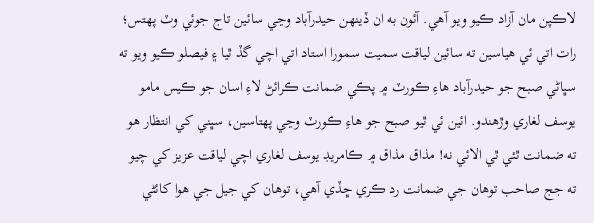لاڪپن مان آزاد ڪيو ويو آهي. آئون به ان ڏينهن حيدرآباد وڃي سائين تاج جوئي وٽ پهتس؛ رات اتي ئي هياسين ته سائين لياقت سميت سمورا استاد اتي اچي گڏ ٿيا ۽ فيصلو ڪيو ويو ته سڀاڻي صبح جو حيدرآباد هاءِ ڪورٽ ۾ پڪي ضمانت ڪرائڻ لاءِ اسان جو ڪيس مامو يوسف لغاري وڙهندو. ائين ئي ٿيو صبح جو هاءِ ڪورٽ وڃي پهتاسين، سڀني کي انتظار هو ته ضمانت ٿئي ٿي الائي نه! مذاق مذاق ۾ ڪامريڊ يوسف لغاري اچي لياقت عزيز کي چيو ته جج صاحب توهان جي ضمانت رد ڪري ڇڏي آهي، توهان کي جيل جي هوا کائڻي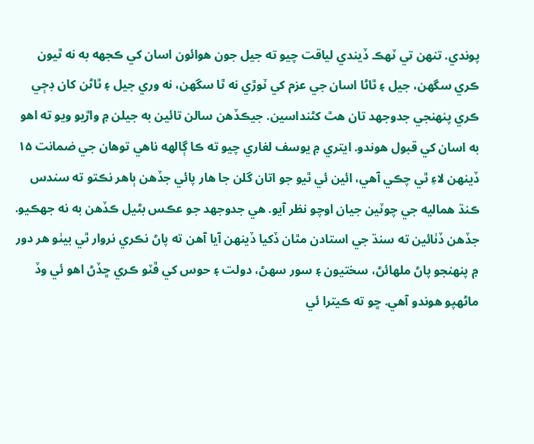پوندي. تنهن تي ٽهڪ ڏيندي لياقت چيو ته جيل جون هوائون اسان کي ڪجهه به نه ٿيون ڪري سگهن، جيل ۽ ٿاڻا اسان جي عزم کي ٽوڙي نه ٿا سگهن، نه وري جيل ۽ ٿاڻن کان ڊڄي ڪري پنهنجي جدوجهد تان هٿ کڻنداسين. جيڪڏهن سالن تائين به جيلن ۾ واڙيو ويو ته اهو به اسان کي قبول هوندو. ايتري ۾ يوسف لغاري چيو ته ڪا ڳالهه ناهي توهان جي ضمانت ۱۵ ڏينهن لاءِ ٿي چڪي آهي، ائين ئي ٿيو جو اتان گلن جا هار پائي جڏهن ٻاهر نڪتو ته سندس ڪنڌ هماليه جي چوٽين جيان اوچو نظر آيو. هي جدوجهد جو عڪس بڻيل ڪڏهن به نه جهڪيو. جڏهن ڏٺائين ته سنڌ جي استادن مٿان ڏکيا ڏينهن آيا آهن ته پاڻ نڪري نروار ٿي بيٺو هر دور ۾ پنهنجو پاڻ ملهائڻ، سختيون ۽ سور سهڻ، دولت ۽ حوس کي ڦٽو ڪري ڇڏڻ اهو ئي وڏ ماڻهپو هوندو آهي. ڇو ته ڪيترا ئي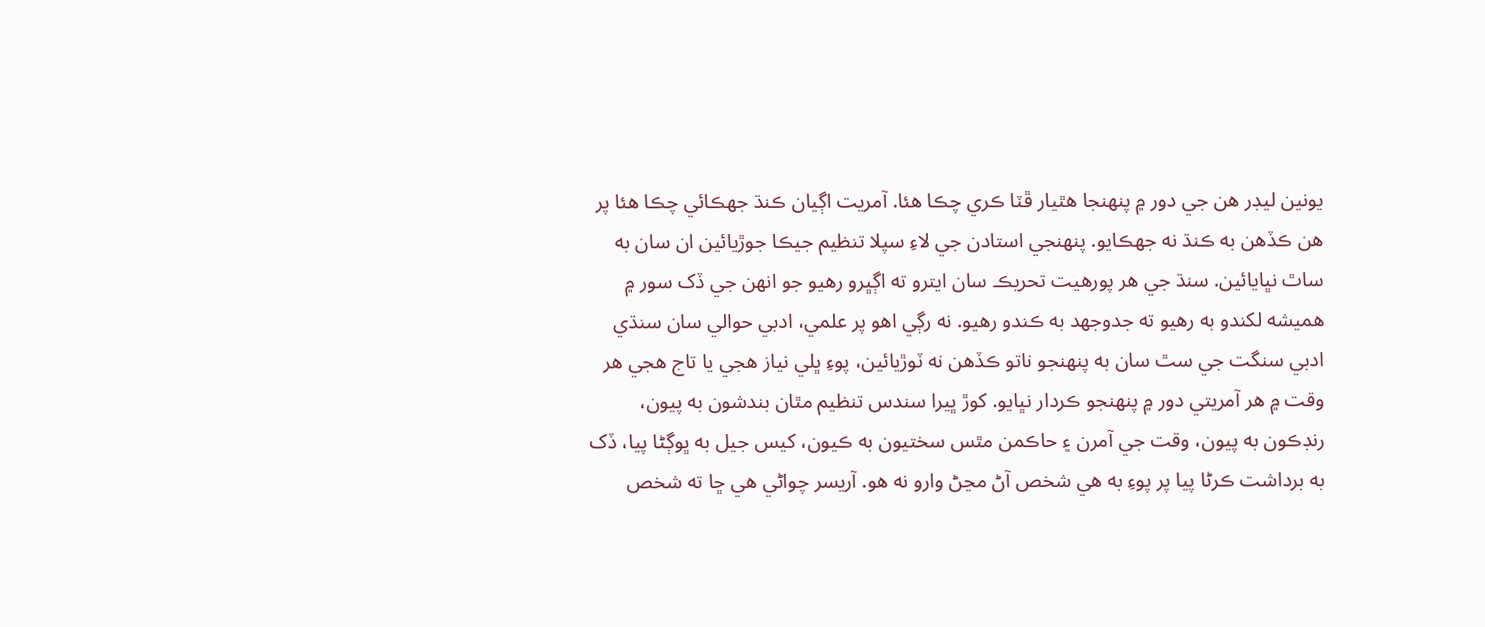يونين ليڊر هن جي دور ۾ پنهنجا هٿيار ڦٽا ڪري چڪا هئا. آمريت اڳيان ڪنڌ جهڪائي چڪا هئا پر هن ڪڏهن به ڪنڌ نه جهڪايو. پنهنجي استادن جي لاءِ سپلا تنظيم جيڪا جوڙيائين ان سان به ساٿ نڀايائين. سنڌ جي هر پورهيت تحريڪ سان ايترو ته اڳڀرو رهيو جو انهن جي ڏک سور ۾ هميشه لکندو به رهيو ته جدوجهد به ڪندو رهيو. نه رڳي اهو پر علمي، ادبي حوالي سان سنڌي ادبي سنگت جي سٿ سان به پنهنجو ناتو ڪڏهن نه ٽوڙيائين، پوءِ ڀلي نياز هجي يا تاج هجي هر وقت ۾ هر آمريتي دور ۾ پنهنجو ڪردار نڀايو. کوڙ ڀيرا سندس تنظيم مٿان بندشون به پيون، رنڊڪون به پيون، وقت جي آمرن ۽ حاڪمن مٿس سختيون به ڪيون، کيس جيل به ڀوڳڻا پيا، ڏک به برداشت ڪرڻا پيا پر پوءِ به هي شخص آڻ مڃڻ وارو نه هو. آريسر چواڻي هي ڇا ته شخص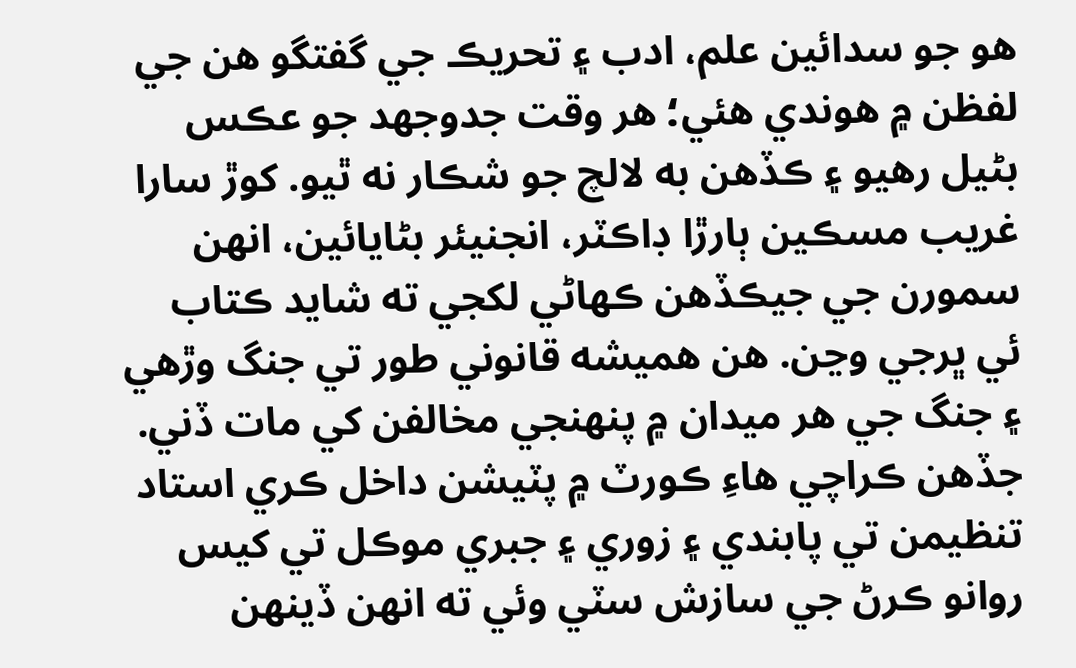هو جو سدائين علم، ادب ۽ تحريڪ جي گفتگو هن جي لفظن ۾ هوندي هئي؛ هر وقت جدوجهد جو عڪس بڻيل رهيو ۽ ڪڏهن به لالچ جو شڪار نه ٿيو. کوڙ سارا غريب مسڪين ٻارڙا ڊاڪٽر، انجنيئر بڻايائين، انهن سمورن جي جيڪڏهن ڪهاڻي لکجي ته شايد ڪتاب ئي ڀرجي وڃن. هن هميشه قانوني طور تي جنگ وڙهي ۽ جنگ جي هر ميدان ۾ پنهنجي مخالفن کي مات ڏني. جڏهن ڪراچي هاءِ ڪورٽ ۾ پٽيشن داخل ڪري استاد تنظيمن تي پابندي ۽ زوري ۽ جبري موڪل تي کيس روانو ڪرڻ جي سازش سٽي وئي ته انهن ڏينهن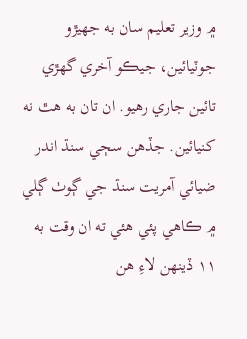۾ وزير تعليم سان به جهيڙو جوٽيائين، جيڪو آخري گهڙي تائين جاري رهيو. ان تان به هٿ نه کنيائين. جڏهن سڄي سنڌ اندر ضيائي آمريت سنڌ جي ڳوٺ ڳلي ۾ ڪاهي پئي هئي ته ان وقت به ۱۱ ڏينهن لاءِ هن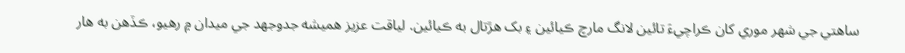ساهتي جي شهر موري کان ڪراچيءَ تائين لانگ مارچ ڪيائين ۽ بک هڙتال به ڪيائين. لياقت عزيز هميشه جدوجهد جي ميدان ۾ رهيو، ڪڏهن به هار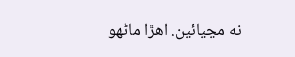نه مڃيائين. اهڙا ماڻهو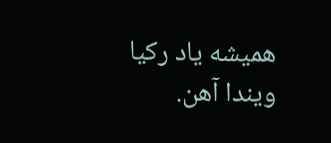هميشه ياد رکيا ويندا آهن.